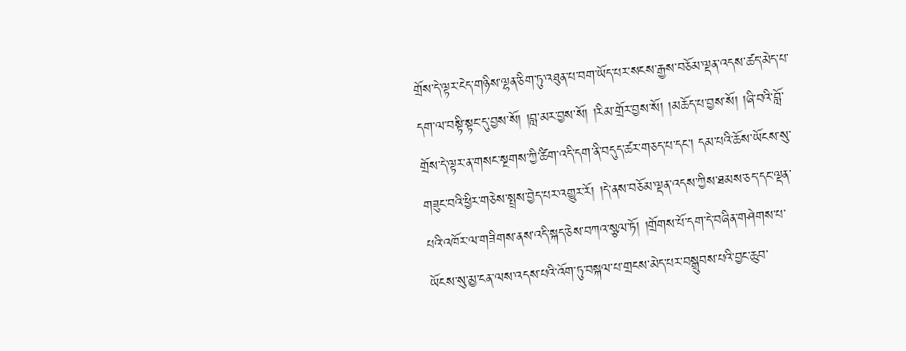གྲོས་དེ་ལྟར་ངེད་གཉིས་ལྷན་ཅིག་ཏུ་འཐུན་པ་བག་ཡོད་པར་སངས་རྒྱས་བཅོམ་ལྡན་འདས་ཚད་མེད་པ་དག་ལ་བསྟི་སྟང་དུ་བྱས་སོ། །བླ་མར་བྱས་སོ། །རིམ་གྲོར་བྱས་སོ། །མཆོད་པ་བྱས་སོ། །ཞི་བའི་བློ་གྲོས་དེ་ལྟར་ན་གསང་སྔགས་ཀྱི་ཚིག་འདི་དག་ནི་བདུད་ཚར་གཅད་པ་དང་། དམ་པའི་ཆོས་ཡོངས་སུ་གཟུང་བའི་ཕྱིར་གཅེས་སྤྲས་བྱེད་པར་འགྱུར་རོ། །དེ་ནས་བཅོམ་ལྡན་འདས་ཀྱིས་ཐམས་ཅད་དང་ལྡན་པའི་འཁོར་ལ་གཟིགས་ནས་འདི་སྐད་ཅེས་བཀའ་སྩལ་ཏོ། །གྲོགས་པོ་དག་དེ་བཞིན་གཤེགས་པ་ཡོངས་སུ་མྱ་ངན་ལས་འདས་པའི་འོག་ཏུ་བསྐལ་པ་གྲངས་མེད་པར་བསྒྲུབས་པའི་བྱང་ཆུབ་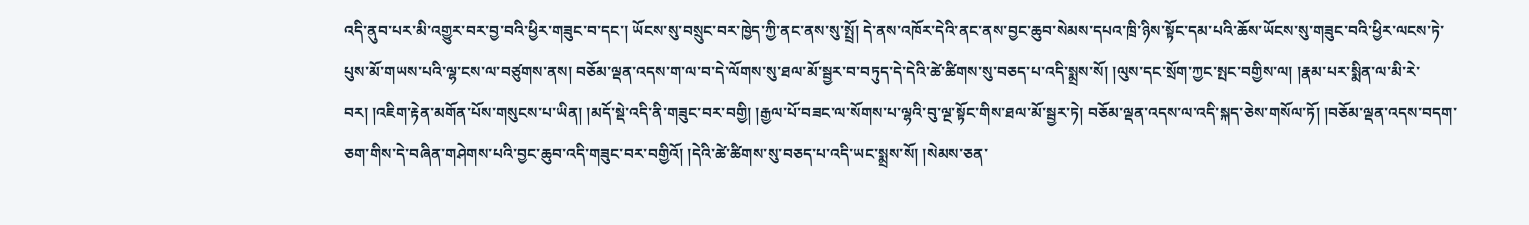འདི་ནུབ་པར་མི་འགྱུར་བར་བྱ་བའི་ཕྱིར་གཟུང་བ་དང་། ཡོངས་སུ་བསྲུང་བར་ཁྱེད་ཀྱི་ནང་ནས་སུ་སྤྲོ། དེ་ནས་འཁོར་དེའི་ནང་ནས་བྱང་ཆུབ་སེམས་དཔའ་ཁྲི་ཉིས་སྟོང་དམ་པའི་ཆོས་ཡོངས་སུ་གཟུང་བའི་ཕྱིར་ལངས་ཏེ་པུས་མོ་གཡས་པའི་ལྷ་ངས་ལ་བཙུགས་ནས། བཅོམ་ལྡན་འདས་ག་ལ་བ་དེ་ལོགས་སུ་ཐལ་མོ་སྦྱར་བ་བཏུད་དེ་དེའི་ཚེ་ཚིགས་སུ་བཅད་པ་འདི་སྨྲས་སོ། །ལུས་དང་སྲོག་ཀྱང་སྤང་བགྱིས་ལ། །རྣམ་པར་སྨིན་ལ་མི་རེ་བར། །འཇིག་རྟེན་མགོན་པོས་གསུངས་པ་ཡིན། །མདོ་སྡེ་འདི་ནི་གཟུང་བར་བགྱི། །རྒྱལ་པོ་བཟང་ལ་སོགས་པ་ལྷའི་བུ་ལྔ་སྟོང་གིས་ཐལ་མོ་སྦྱར་ཏེ། བཅོམ་ལྡན་འདས་ལ་འདི་སྐད་ཅེས་གསོལ་ཏོ། །བཅོམ་ལྡན་འདས་བདག་ཅག་གིས་དེ་བཞིན་གཤེགས་པའི་བྱང་ཆུབ་འདི་གཟུང་བར་བགྱིའོ། །དེའི་ཚེ་ཚིགས་སུ་བཅད་པ་འདི་ཡང་སྨྲས་སོ། །སེམས་ཅན་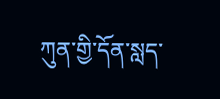ཀུན་གྱི་དོན་སླད་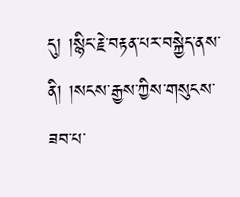དུ། །སྙིང་རྗེ་བརྟན་པར་བསྐྱེད་ནས་ནི། །སངས་རྒྱས་ཀྱིས་གསུངས་ཟབ་པ་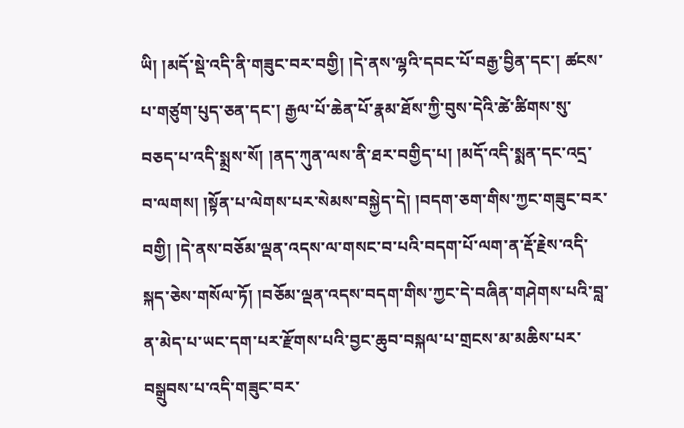ཡི། །མདོ་སྡེ་འདི་ནི་གཟུང་བར་བགྱི། །དེ་ནས་ལྷའི་དབང་པོ་བརྒྱ་བྱིན་དང་། ཚངས་པ་གཙུག་པུད་ཅན་དང་། རྒྱལ་པོ་ཆེན་པོ་རྣམ་ཐོས་ཀྱི་བུས་དེའི་ཚེ་ཚིགས་སུ་བཅད་པ་འདི་སྨྲས་སོ། །ནད་ཀུན་ལས་ནི་ཐར་བགྱིད་པ། །མདོ་འདི་སྨན་དང་འདྲ་བ་ལགས། །སྟོན་པ་ལེགས་པར་སེམས་བསྐྱེད་དེ། །བདག་ཅག་གིས་ཀྱང་གཟུང་བར་བགྱི། །དེ་ནས་བཅོམ་ལྡན་འདས་ལ་གསང་བ་པའི་བདག་པོ་ལག་ན་རྡོ་རྗེས་འདི་སྐད་ཅེས་གསོལ་ཏོ། །བཅོམ་ལྡན་འདས་བདག་གིས་ཀྱང་དེ་བཞིན་གཤེགས་པའི་བླ་ན་མེད་པ་ཡང་དག་པར་རྫོགས་པའི་བྱང་ཆུབ་བསྐལ་པ་གྲངས་མ་མཆིས་པར་བསྒྲུབས་པ་འདི་གཟུང་བར་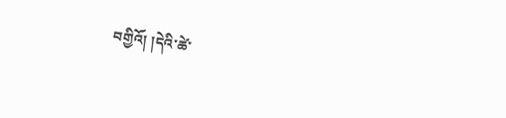བགྱིའོ། །དེའི་ཚེ་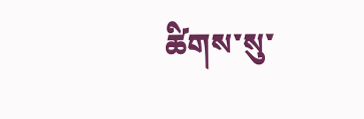ཚིགས་སུ་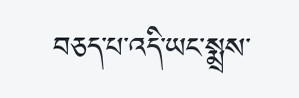བཅད་པ་འདི་ཡང་སྨྲས་